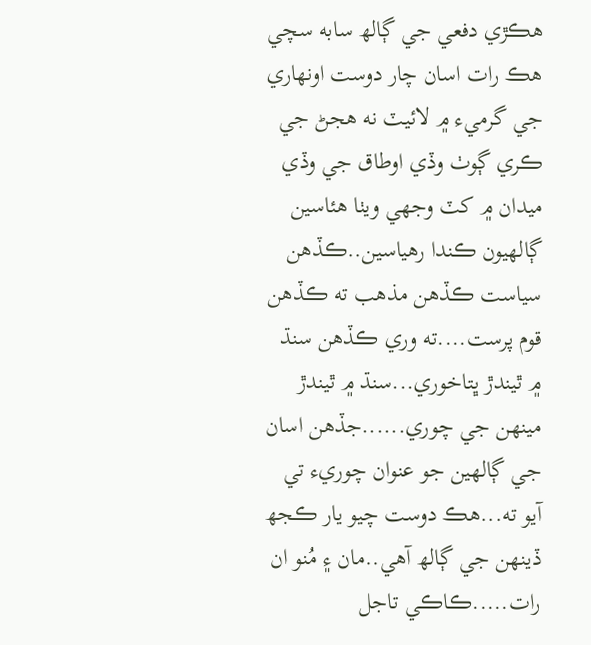هڪڙي دفعي جي ڳالھ سابه سچي هڪ رات اسان چار دوست اونهاري جي گرميء ۾ لائيٽ نه هجڻ جي ڪري ڳوٺ وڏي اوطاق جي وڏي ميدان ۾ کٽ وجهي ويٺا هئاسين ڳالهيون ڪندا رهياسين..ڪڏهن سياست ڪڏهن مذهب ته ڪڏهن قوم پرست....ته وري ڪڏهن سنڌ ۾ ٿيندڙ ڀتاخوري...سنڌ ۾ ٿيندڙ مينهن جي چوري......جڏهن اسان جي ڳالهين جو عنوان چوريء تي آيو ته...هڪ دوست چيو يار ڪجھ ڏينهن جي ڳالھ آهي..مان ۽ مُنو ان رات.....ڪاڪي تاجل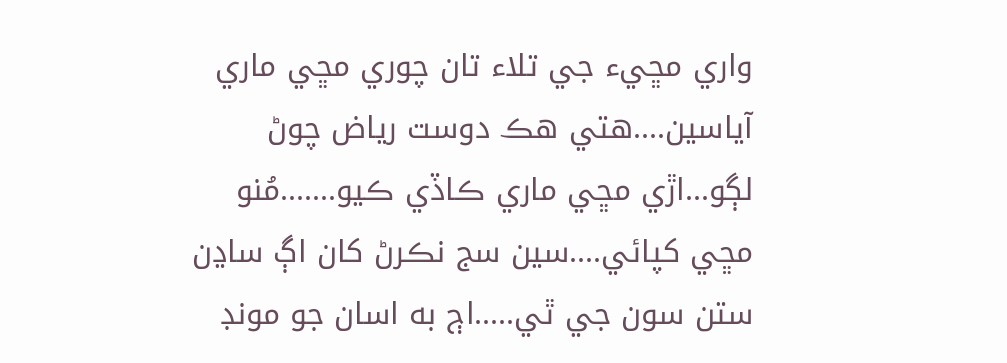واري مڇيء جي تلاء تان چوري مڇي ماري آياسين....هتي هڪ دوست رياض چوڻ لڳو...اڙي مڇي ماري ڪاڏي ڪيو.......مُنو مڇي کپائي....سين سج نڪرڻ کان اڳ ساڍن ستن سون جي ٿي.....اڄ به اسان جو مونڊ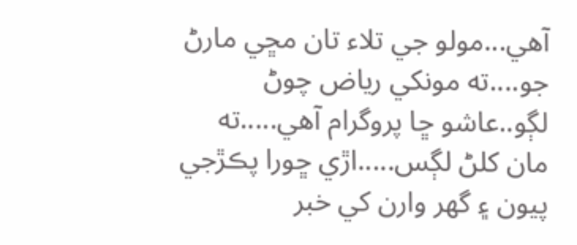آهي...مولو جي تلاء تان مڇي مارڻ جو....ته مونکي رياض چوڻ لڳو..عاشو ڇا پروگرام آهي.....ته مان کلڻ لڳس.....اڙي ڇورا پڪڙجي پيون ۽ گهر وارن کي خبر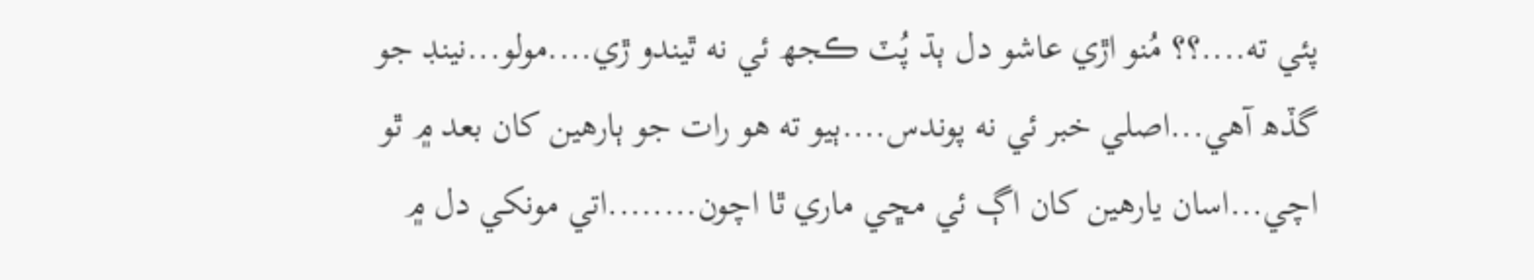پئي ته....؟؟ مُنو اڙي عاشو دل ٻڌ پُٽ ڪجھ ئي نه ٿيندو ڙي....مولو...نينڊ جو گڏھ آهي...اصلي خبر ئي نه پوندس....ٻيو ته هو رات جو ٻارهين کان بعد ۾ ٿو اچي...اسان يارهين کان اڳ ئي مڇي ماري ٿا اچون........اتي مونکي دل ۾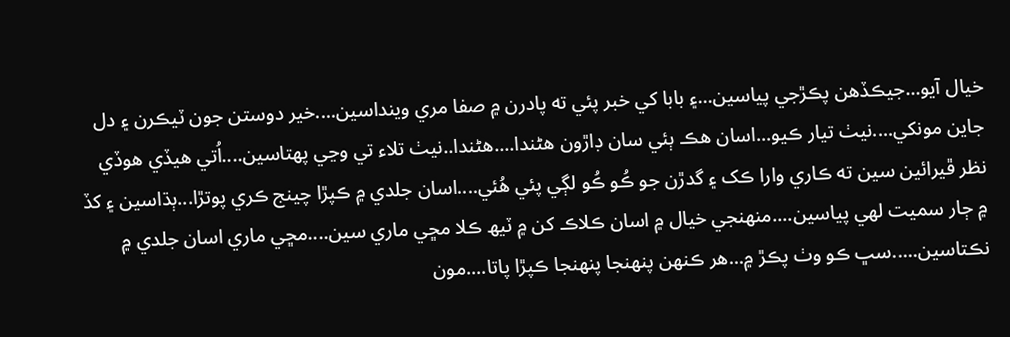خيال آيو...جيڪڏهن پڪڙجي پياسين...۽ بابا کي خبر پئي ته پادرن ۾ صفا مري وينداسين....خير دوستن جون ٽيڪرن ۽ دل جاين مونکي....نيٺ تيار ڪيو...اسان هڪ ٻئي سان ڊاڙون هڻندا....هڻندا..نيٺ تلاء تي وڃي پهتاسين....اُتي هيڏي هوڏي نظر ڦيرائين سين ته ڪاري وارا ڪک ۽ گدڙن جو ڪُو ڪُو لڳي پئي هُئي....اسان جلدي ۾ ڪپڙا چينج ڪري پوتڙا...ٻڌاسين ۽ کڏ ۾ ڄار سميت لهي پياسين....منهنجي خيال ۾ اسان ڪلاڪ کن ۾ ٽيھ ڪلا مڇي ماري سين....مڇي ماري اسان جلدي ۾ نڪتاسين.....سڀ ڪو وٺ پڪڙ ۾...هر ڪنهن پنهنجا پنهنجا ڪپڙا پاتا....مون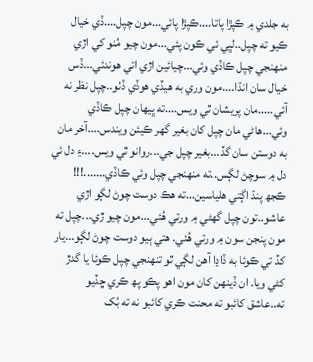به جلدي ۾ ڪپڙا پاتا....ڪپڙا پائي...مون چپل....ڏي خيال ڪيو ته چپل..لڀي ئي ڪون پئي...مون چيو مُنو کي اڙي منهنجي چپل ڪاڏي وئي...چيائين اڙي اتي هوندئي...ڏس خيال سان انڌا....مون وري به هيڏي هوڏي ڏٺو..چپل نظر نه آئي.....مان پريشان ٿي ويس....ته ڀيهان چپل ڪاڏي وئي...هاڻي مان چپل کان بغير گهر ڪيئن ويندس....آخر مان به دوستن سان گڏ...بغير چپل جي...روانو ٿي ويس....۽ دل ئي دل ۾ سوچڻ لڳس..ته منهنجي چپل وئي ڪاڏي.......!!! ڪجھ پنڌ اڳتي هلياسين...ته هڪ دوست چوڻ لڳو اڙي عاشو..تون چپل گهڻي ۾ ورتي هُئي...مون چيو ڙي...چپل ته مون پنجن سون ۾ ورتي هُئي. هتي ٻيو دوست چوڻ لڳو...يار کڏ تي ڪوئا به ڏاڍا آهن لڳي ٿو تنهنجي چپل ڪوئا يا گدڙ کڻي ويا. ان ڏينهن کان مون اهو پڪو پھ ڪري ڇڏيو ته..عاشق کائبو ته محنت ڪري کائبو نه ته بُک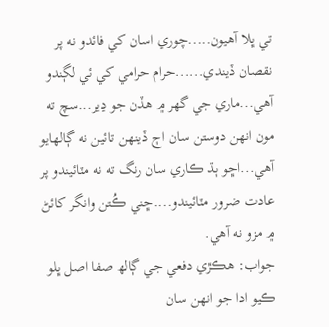تي ڀلا آهيون.....چوري اسان کي فائدو نه پر نقصان ڏيندي......حرام حرامي کي ئي لڳندو آهي...ماري جي گهر ۾ هڏن جو ڍير...سچ ته مون انهن دوستن سان اڄ ڏينهن تائين نه ڳالهايو آهي...اڇو ٻڌ ڪاري سان رنگ ته نه مٽائيندو پر عادت ضرور مٽائيندو....ڇني ڪُتن وانگر کائڻ ۾ مزو نه آهي.
جواب: هڪڙي دفعي جي ڳالھ صفا اصل ڀلو ڪيو ادا جو انهن سان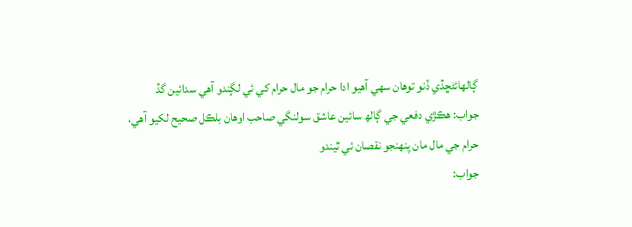ڳالهائڻڇڏي ڏنو توهان سهي آهيو ادا حرام جو مال حرام کي ئي لڳندو آهي سدائين گڏ
جواب: هڪڙي دفعي جي ڳالھ سائين عاشق سولنگي صاحب اوهان بلڪل صحيح لکيو آهي، حرام جي مال مان پنهنجو نقصان ئي ٿيندو
جواب: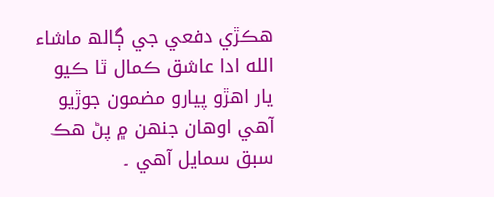هڪڙي دفعي جي ڳالھ ماشاء الله ادا عاشق ڪمال ٿا ڪيو يار اهڙو پيارو مضمون جوڙيو آهي اوهان جنهن ۾ پڻ هڪ سبق سمايل آهي ۔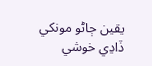يقين ڄاڻو مونکي ڏاڍي خوشي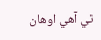ٿي آهي اوهان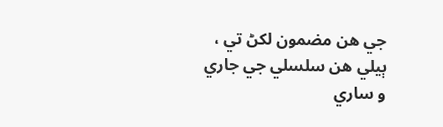جي هن مضمون لکڻ تي ، ٻيلي هن سلسلي جي جاري و ساري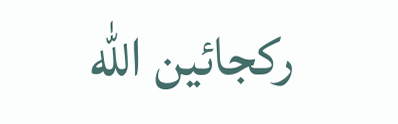رکجائين الله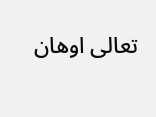تعالى اوهان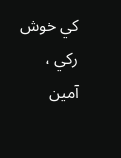کي خوش رکي ، آمين